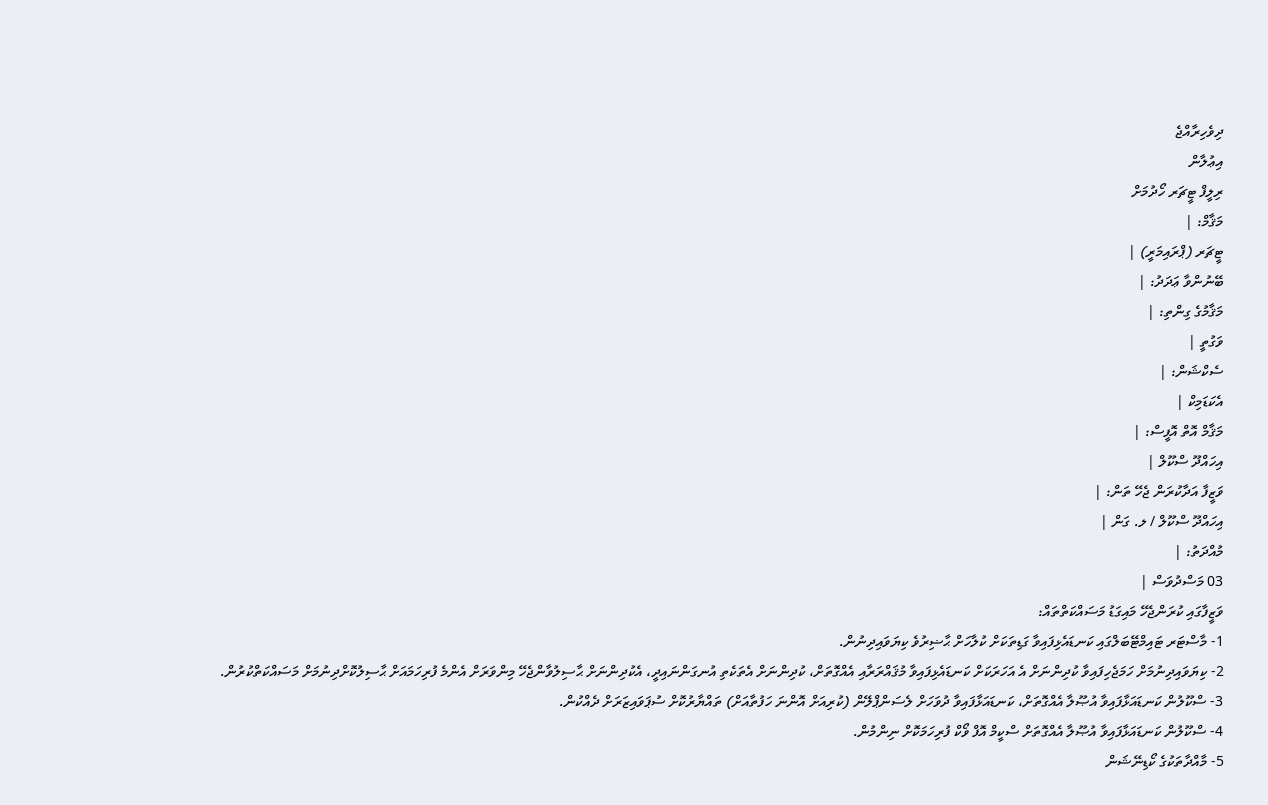ދިވެހިރާއްޖެ
އިޢުލާން
ރިލީފް ޓީޗަރ ހޯދުމަށް
މަޤާމް: |
ޓީޗަރ (ޕްރައިމަރީ) |
ބޭނުންވާ ޢަދަދު: |
މަޤާމުގެ ގިންތި: |
ވަގުތީ |
ސެކްޝަން: |
އެކަޑަމިކް |
މަޤާމް އޮތް އޮފީސް: |
އިހައްދޫ ސްކޫލް |
ވަޒީފާ އަދާކުރަން ޖެހޭ ތަން: |
އިހައްދޫ ސްކޫލް / ލ. ގަން |
މުއްދަތު: |
03 މަސްދުވަސް |
ވަޒީފާގައި ކުރަންޖެހޭ މައިގަޑު މަސައްކަތްތައް:
1- މާސްޓަރ ޓައިމްޓޭބަލްގައި ކަނޑައެޅިފައިވާ ގަޑިތަކަށް ކުލާހަށް ޙާޟިރުވެ ކިޔަވައިދިނުން.
2- ކިޔަވައިދިނުމަށް ހަމަޖެހިފައިވާ ކުދިންނަށް އެ އަހަރަކަށް ކަނޑައެޅިފައިވާ މުޤައްރަރާއި އެއްގޮތަށް، ކުދިންނަށް އެތަކެތި އުނގަންނައިދީ، އެކުދިންނަށް ޙާސިލުވާންޖެހޭ މިންވަރަށް އެންމެ ފުރިހަމައަށް ޙާސިލުކޮށްދިނުމަށް މަސައްކަތްކުރުން.
3- ސްކޫލުން ކަނޑައަޅާފައިވާ އުޞޫލާ އެއްގޮތަށް، ކަނޑައަޅާފައިވާ ދުވަހަށް ލެސަންޕްލޭން (ކުރިއަށް އޮންނަ ހަފުތާއަށް) ތައްޔާރުކޮށް ސުޕަވައިޒަރަށް ދެއްކުން.
4- ސްކޫލުން ކަނޑައަޅާފައިވާ އުޞޫލާ އެއްގޮތަށް ސްކީމް އޮފް ވޯކް ފުރިހަމަކޮށް ނިންމުން.
5- މާއްދާތަކުގެ ކޯޑިނޭޝަން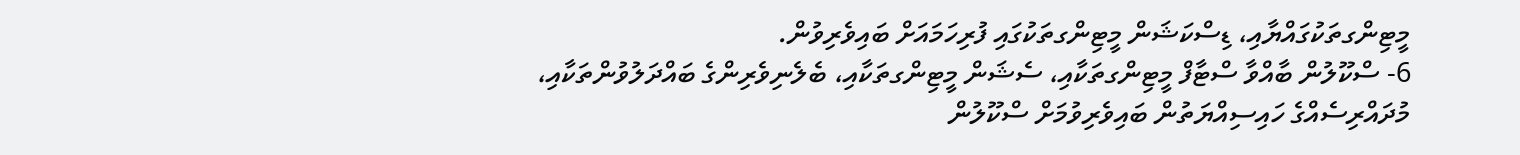މީޓިންގތަކުގައްޔާއި، ޑިސްކަޝަން މީޓިންގތަކުގައި ފުރިހަމައަށް ބައިވެރިވުން.
6- ސްކޫލުން ބާއްވާ ސްޓާފް މީޓިންގތަކާއި، ސެޝަން މީޓިންގތަކާއި، ބެލެނިވެރިންގެ ބައްދަލުވުންތަކާއި، މުދައްރިސެއްގެ ހައިސިއްޔަތުން ބައިވެރިވުމަށް ސްކޫލުން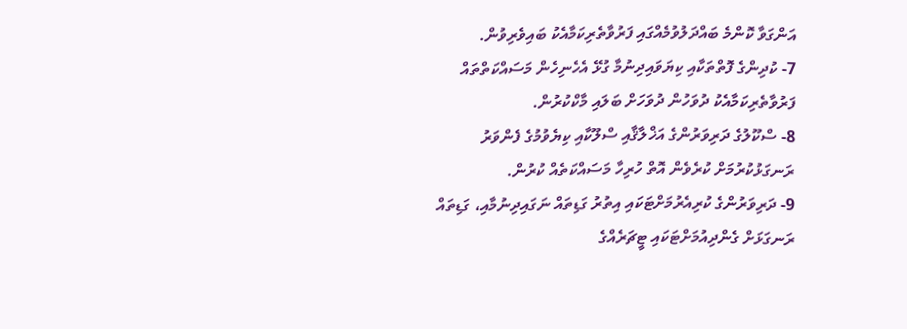އަންގަވާ ކޮންމެ ބައްދަލުވުމެއްގައި ފަރުވާތެރިކަމާއެކު ބައިވެރިވުން.
7- ކުދިންގެ ފޮތްތަކާއި ކިޔަވައިދިނުމާ ގުޅޭ އެހެނިހެން މަސައްކަތްތައް ފަރުވާތެރިކަމާއެކު ދުވަހުން ދުވަހަށް ބަލައި މާކްކުރުން.
8- ސްކޫލުގެ ދަރިވަރުންގެ އަޚްލާޤާއި ސްލޫކާއި ކިޔެވުމުގެ ފެންވަރު ރަނގަޅުކުރުމަށް ކުރެވެން އޮތް ހުރިހާ މަސައްކަތެއް ކުރުން.
9- ދަރިވަރުންގެ ކުރިއެރުމަށްޓަކައި އިތުރު ގަޑިތައް ނަގައިދިނުމާއި، ގަޑިތައް ރަނގަޅަށް ގެންދިއުމަށްޓަކައި ޓީޗަރެއްގެ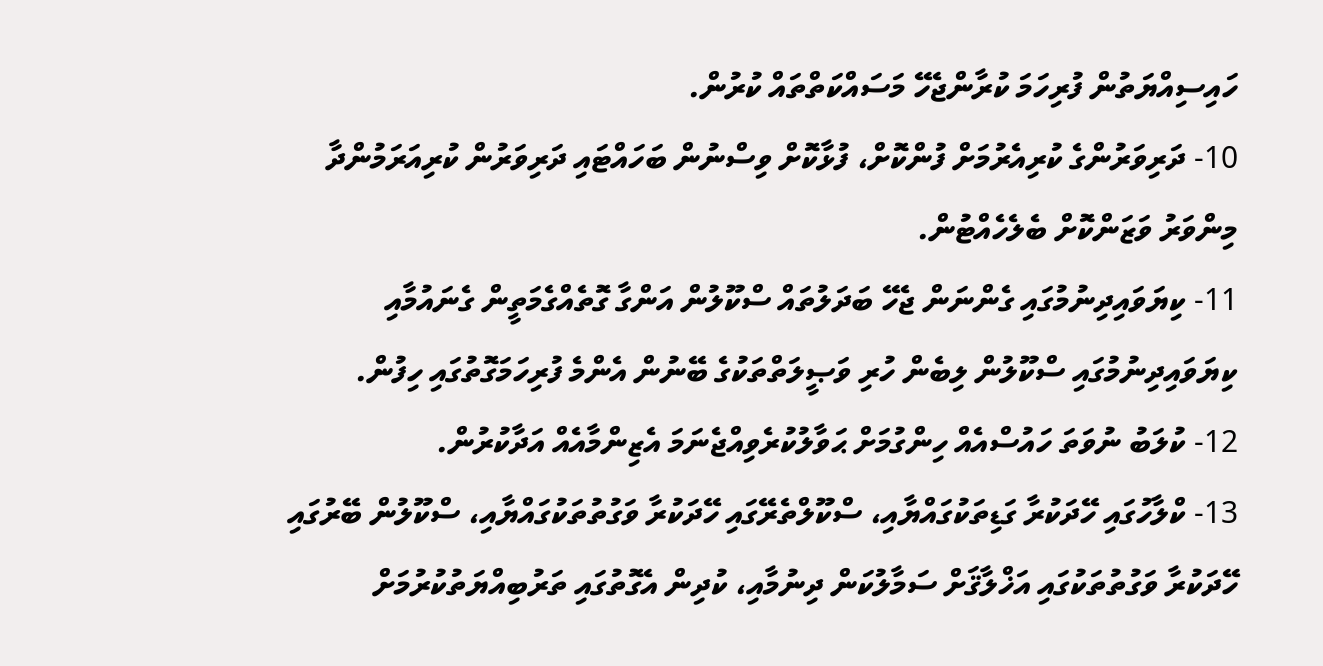ހައިސިއްޔަތުން ފުރިހަމަ ކުރާންޖެހޭ މަސައްކަތްތައް ކުރުން.
10- ދަރިވަރުންގެ ކުރިއެރުމަށް ފުންކޮށް، ފުޅާކޮށް ވިސްނުން ބަހައްޓައި ދަރިވަރުން ކުރިއަރަމުންދާ މިންވަރު ވަޒަންކޮށް ބެލެހެއްޓުން.
11- ކިޔަވައިދިނުމުގައި ގެންނަން ޖެހޭ ބަދަލުތައް ސްކޫލުން އަންގާ ގޮތެއްގެމަތީން ގެނައުމާއި ކިޔަވައިދިނުމުގައި ސްކޫލުން ލިބެން ހުރި ވަޞީލަތްތަކުގެ ބޭނުން އެންމެ ފުރިހަމަގޮތުގައި ހިފުން.
12- ކުލަބު ނުވަތަ ހައުސްއެއް ހިންގުމަށް ޙަވާލުކުރެވިއްޖެނަމަ އެޒިންމާއެއް އަދާކުރުން.
13- ކްލާހުގައި ހޭދަކުރާ ގަޑިތަކުގައްޔާއި، ސްކޫލްތެރޭގައި ހޭދަކުރާ ވަގުތުތަކުގައްޔާއި، ސްކޫލުން ބޭރުގައި ހޭދަކުރާ ވަގުތުތަކުގައި އަޚްލާޤަށް ސަމާލުކަން ދިނުމާއި، ކުދިން އެގޮތުގައި ތަރުބިއްޔަތުކުރުމަށް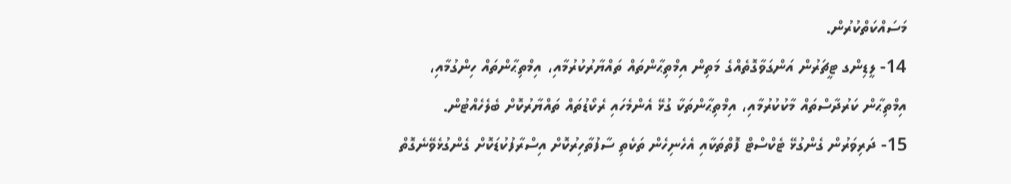މަސައްކަތްކުރުން.
14- ލީޑިންގ ޓީޗަރުން އަންގަވާގޮތެއްގެ މަތިން އިމްތިޙާންތައް ތައްޔާރުކުރުމާއި، އިމްތިޙާންތައް ހިންގުމާއި، އިމްތިޙާން ކަރުދާސްތައް މާކުކުރުމާއި، އިމްތިޙާންތަކާ ގުޅޭ އެންމެހައި ރެކޯޑުތައް ތައްޔާރުކޮށް ބެލެހެއްޓުން.
15- ދަރިވަރުން ގެންގުޅޭ ޓެކްސްޓް ފޮތްތަކާއި އެހެނިހެން ތަކެތި ސާފުތާހިރުކޮށް އިސްރާފުކުޑަކޮށް ގެންގުޅެވޭނެގޮތް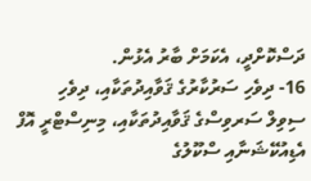ދަސްކޮށްދީ، އެކަމަށް ބާރު އެޅުން.
16- ދިވެހި ސަރުކާރުގެ ޤަވާއިދުތަކާއި، ދިވެހި ސިވިލް ސަރވިސްގެ ޤަވާއިދުތަކާއި، މިނިސްޓްރީ އޮފް އެޑިއުކޭޝަނާއި ސްކޫލުގެ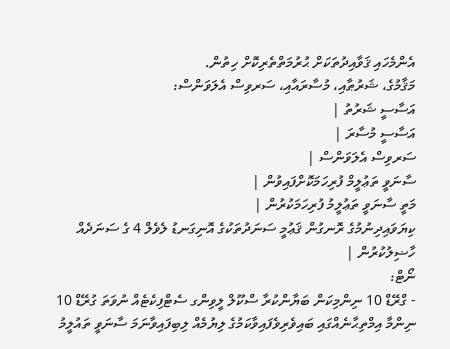އެންމެހައި ޤަވާއިދުތަކަށް ޙުރުމަތްތެރިކޮށް ހިތުން.
މަޤާމުގެ، ޝަރުޠާއި، މުސާރައާއި، ސަރވިސް އެލަވަންސް:
އަސާސީ ޝަރުތު |
އަސާސީ މުސާރަ |
ސަރވިސް އެލަވަންސް |
ސާނަވީ ތަޢުލީމް ފުރިހަމަކޮށްފައިވުން |
މަތީ ސާނަވީ ތަޢުލީމު ފުރިހަމަކުރުން |
ކިޔަވައިދިނުމުގެ ރޮނގުން ޤަޢުމީ ސަނަދުތަކުގެ އޮނިގަނޑު ލެވެލް 4 ގެ ސަނަދެއް ހާޟިލުކުރުން |
ނޯޓް:
- ގްރޭޑް 10 ނިންމިކަން ބަޔާންކުރާ ސްކޫލް ލީވިންގ ސެޓްފިކެޓެއް ނުވަތަ ގުރޭޑް 10 ނިންމާ އިމްތިޙާނެއްގައި ބައިވެރިވެފައިވާކަމުގެ ލިޔުމެއް ލިބިފައިވާނަމަ ސާނަވީ ތައުލީމު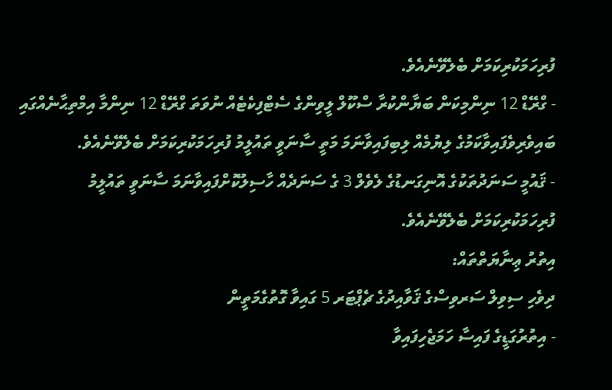ފުރިހަމަކުރިކަމަށް ބެލެވޭނެއެވެ.
- ގްރޭޑް 12 ނިންމިކަން ބަޔާންކުރާ ސްކޫލް ލީވިންގެ ސެޓްފިކެޓެއް ނުވަތަ ގްރޭޑް 12 ނިންމާ އިމްތިޙާނެއްގައި ބައިވެރިވެފައިވާކަމުގެ ލިޔުމެއް ލިބިފައިވާނަމަ މަތީ ސާނަވީ ތައުލީމު ފުރިހަމަކުރިކަމަށް ބެލެވޭނެއެވެ.
- ޤައުމީ ސަނަދުތަކުގެ އޮނިގަނޑުގެ ލެވެލް 3 ގެ ސަނަދެއް ހާސިލުކޮށްފައިވާނަމަ ސާނަވީ ތައުލީމު ފުރިހަމަކުރިކަމަށް ބެލެވޭނެއެވެ.
އިތުރު ޢިނާޔަތްތައް:
ދިވެހި ސިވިލް ސަރވިސްގެ ޤަވާއިދުގެ ޗެޕްޓަރ 5 ގައިވާ ގޮތުގެމަތީން
- އިތުރުގަޑީގެ ފައިސާ ހަމަޖެހިފައިވާ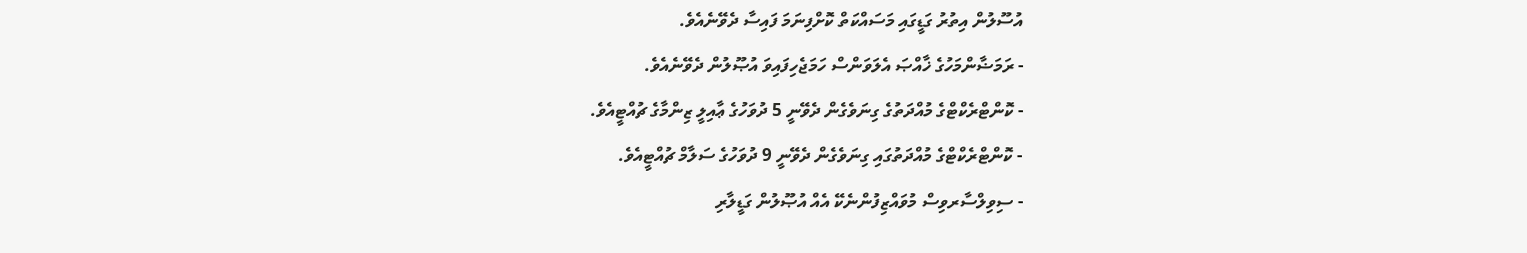އުސޫލުން އިތުރު ގަޑީގައި މަސައްކަތް ކޮށްފިނަމަ ފައިސާ ދެވޭނެއެވެ.
- ރަމަޟާންމަހުގެ ޚާއްޞަ އެލަވަންސް ހަމަޖެހިފައިވަ އުޞޫލުން ދެވޭނެއެވެ.
- ކޮންޓްރެކްޓްގެ މުއްދަތުގެ ގިނަވެގެން ދެވޭނީ 5 ދުވަހުގެ ޢާއިލީ ޒިންމާގެ ޗުއްޓީއެވެ.
- ކޮންޓްރެކްޓްގެ މުއްދަތުގައި ގިނަވެގެން ދެވޭނީ 9 ދުވަހުގެ ސަލާމް ޗުއްޓީއެވެ.
- ސިވިލްސާރވިސް މުވައްޒިފުންނެކޭ އެއް އުޞޫލުން ގަޑީލާރި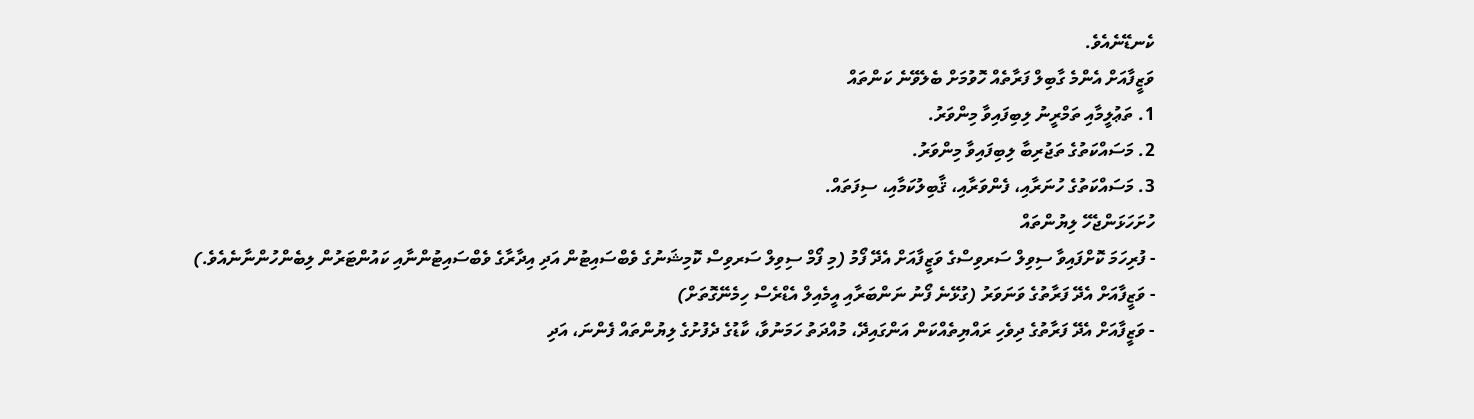ކެނޑޭނެއެވެ.
ވަޒީފާއަށް އެންމެ ގާބިލް ފަރާތެއް ހޮވުމަށް ބެލެވޭނެ ކަންތައް
1. ތަޢުލީމާއި ތަމްރީނު ލިބިފައިވާ މިންވަރު.
2. މަސައްކަތުގެ ތަޖުރިބާ ލިބިފައިވާ މިންވަރު.
3. މަސައްކަތުގެ ހުނަރާއި، ފެންވަރާއި، ޤާބިލުކަމާއި، ސިފަތައް.
ހުށަހަޅަންޖެހޭ ލިޔުންތައް
- ފުރިހަމަ ކޮށްފައިވާ ސިވިލް ސަރވިސްގެ ވަޒީފާއަށް އެދޭ ފޯމު (މި ފޯމް ސިވިލް ސަރވިސް ކޮމިޝަނުގެ ވެބްސައިޓުން އަދި އިދާރާގެ ވެބްސައިޓުންނާއި ކައުންޓަރުން ލިބެންހުންނާނެއެވެ.)
- ވަޒީފާއަށް އެދޭ ފަރާތުގެ ވަނަވަރު (ގުޅޭނެ ފޯނު ނަންބަރާއި އީމެއިލް އެޑްރެސް ހިމެނޭގޮތަށް)
- ވަޒީފާއަށް އެދޭ ފަރާތުގެ ދިވެހި ރައްޔިތެއްކަން އަންގައިދޭ، މުއްދަތު ހަމަނުވާ، ކާޑުގެ ދެފުށުގެ ލިޔުންތައް ފެންނަ، އަދި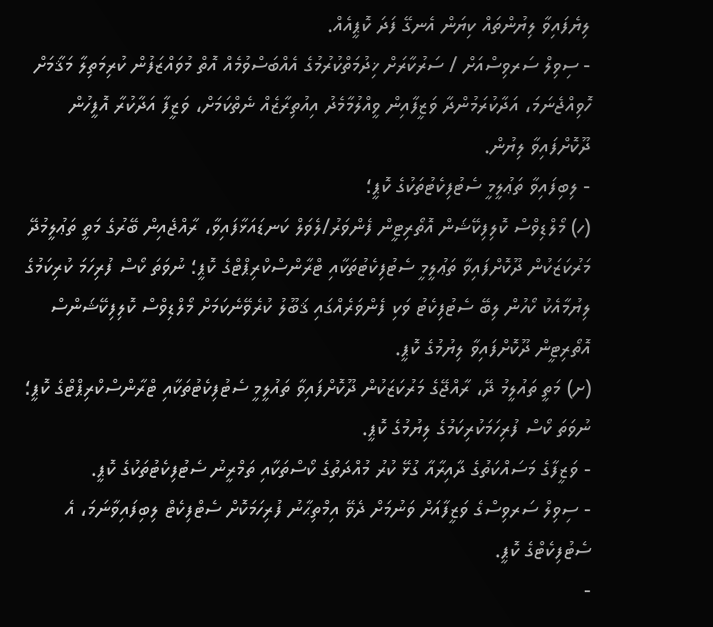ލިޔެފައިވާ ލިޔުންތައް ކިޔަން އެނގޭ ފަދަ ކޮޕީއެއް.
- ސިވިލް ސަރވިސްއަށް / ސަރުކާރަށް ޚިދުމަތްކުރުމުގެ އެއްބަސްވުމެއް އޮތް މުވައްޒަފުން ކުރިމަތިލާ މަޤާމަށް ހޮވިއްޖެނަމަ، އަދާކުރަމުންދާ ވަޒީފާއިން ވީއްލުމާމެދު އިއުތިރާޒެއް ނެތްކަމަށް، ވަޒީފާ އަދާކުރާ އޮފީހުން ދޫކޮށްފައިވާ ލިޔުން.
- ލިބިފައިވާ ތަޢުލީމީ ސެޓުފިކެޓުތަކުގެ ކޮޕީ؛
(ހ) މޯލްޑިވްސް ކޮލިފިކޭޝަން އޮތޯރިޓީން ފެންވަރު/ލެވަލް ކަނޑައަޅާފައިވާ، ރާއްޖެއިން ބޭރުގެ މަތީ ތަޢުލީމުދޭ މަރުކަޒަކުން ދޫކޮށްފައިވާ ތަޢުލީމީ ސެޓުފިކެޓުތަކާއި ޓްރާންސްކްރިޕްޓްގެ ކޮޕީ؛ ނުވަތަ ކޯސް ފުރިހަމަ ކުރިކަމުގެ ލިޔުމާއެކު ކޯހުން ލިބޭ ސެޓުފިކެޓު ވަކި ފެންވަރެއްގައި ޤަބޫލު ކުރެވޭނެކަމަށް މޯލްޑިވްސް ކޮލިފިކޭޝަންސް އޮތޯރިޓީން ދޫކޮށްފައިވާ ލިޔުމުގެ ކޮޕީ.
(ށ) މަތީ ތައުލީމު ދޭ، ރާއްޖޭގެ މަރުކަޒަކުން ދޫކޮށްފައިވާ ތައުލީމީ ސެޓުފިކެޓުތަކާއި ޓްރާންސްކްރިޕްޓްގެ ކޮޕީ؛ ނުވަތަ ކޯސް ފުރިހަމަކުރިކަމުގެ ލިޔުމުގެ ކޮޕީ.
- ވަޒީފާގެ މަސައްކަތުގެ ދާއިރާއާ ގުޅޭ ކުރު މުއްދަތުގެ ކޯސްތަކާއި ތަމްރީނު ސެޓުފިކެޓުތަކުގެ ކޮޕީ.
- ސިވިލް ސަރވިސްގެ ވަޒީފާއަށް ވަނުމަށް ދެވޭ އިމްތިޙާނު ފުރިހަމަކޮށް ސެޓްފިކެޓް ލިބިފައިވާނަމަ، އެ ސެޓުފިކެޓްގެ ކޮޕީ.
-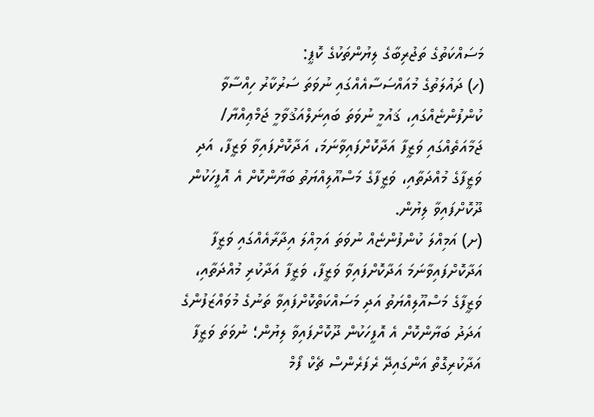މަސައްކަތުގެ ތަޖުރިބާގެ ލިޔުންތަކުގެ ކޮޕީ:
(ހ) ދައުލަތުގެ މުއައްސަސާއެއްގައި ނުވަތަ ސަރުކާރު ހިއްސާވާ ކުންފުންޏެއްގައި، ޤައުމީ ނުވަތަ ބައިނަލްއަޤުވާމީ ޖަމްޢިއްޔާ/ ޖަމާއަތެއްގައި ވަޒީފާ އަދާކޮށްފައިވާނަމަ، އަދާކޮށްފައިވާ ވަޒީފާ، އަދި ވަޒީފާގެ މުއްދަތާއި، ވަޒީފާގެ މަސްއޫލިއްޔަތު ބަޔާންކޮށް އެ އޮފީހަކުން ދޫކޮށްފައިވާ ލިޔުން.
(ށ) އަމިއްލަ ކުންފުންޏެއް ނުވަތަ އަމިއްލަ އިދާރާއެއްގައި ވަޒީފާ އަދާކޮށްފައިވާނަމަ އަދާކޮށްފައިވާ ވަޒީފާ، ވަޒީފާ އަދާކުރި މުއްދަތާއި، ވަޒީފާގެ މަސްއޫލިއްޔަތު އަދި މަސައްކަތްކޮށްފައިވާ ތަނުގެ މުވައްޒަފުންގެ އަދަދު ބަޔާންކޮށް އެ އޮފީހަކުން ދޫކޮށްފައިވާ ލިޔުން؛ ނުވަތަ ވަޒީފާ އަދާކުރިގޮތް އަންގައިދޭ ރެފަރެންސް ޗެކް ފޯމް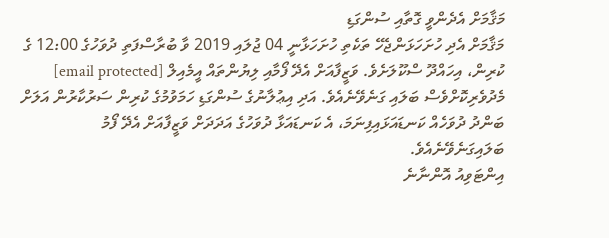މަޤާމަށް އެދެންވީ ގޮތާއި ސުންގަޑި
މަޤާމަށް އެދި ހުށަހަޅަންޖެހޭ ތަކެތި ހުށަހަޅާނީ 04 ޖުލައި 2019 ވާ ބުރާސްފަތި ދުވަހުގެ 12:00 ގެ ކުރިން، އިހައްދޫ ސްކޫލަށެވެ. ވަޒީފާއަށް އެދޭ ފޯމާއި ލިޔުންތައް އީމެއިލް [email protected] މެދުވެރިކޮށްވެސް ބަލައި ގަނެވޭނެއެވެ. އަދި އިޢުލާނުގެ ސުންގަޑި ހަމަވުމުގެ ކުރިން ސަރުކާރުން އަލަށް ބަންދު ދުވަހެއް ކަނޑައަޅައިފިނަމަ، އެ ކަނޑައަޅާ ދުވަހުގެ އަދަދަށް ވަޒީފާއަށް އެދޭ ފޯމު ބަލައިގަނެވޭނެއެވެ.
އިންޓަވިއު އޮންނާނެ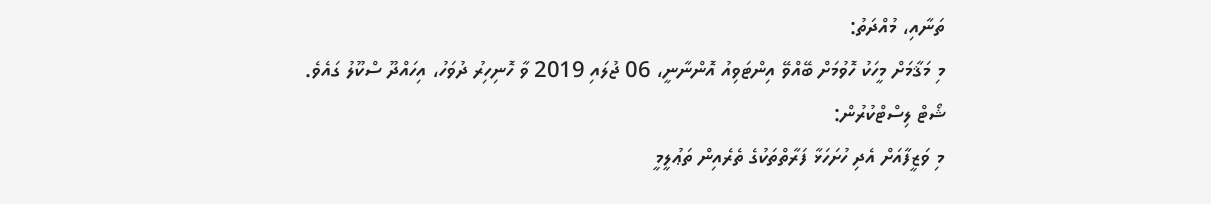ތަނާއި، މުއްދަތު:
މި މަޤާމަށް މީހަކު ހޮވުމަށް ބޭއްވޭ އިންޓަވިއު އޮންނާނީ، 06 ޖުލައި 2019 ވާ ހޮނިހިރު ދުވަހު، އިހައްދޫ ސްކޫލު ގައެވެ.
ޝޯޓް ލިސްޓްކުރުން:
މި ވަޒީފާއަށް އެދި ހުށަހަޅާ ފަރާތްތަކުގެ ތެރެއިން ތަޢުލީމީ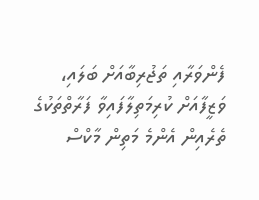ފެންވަރާއި ތަޖުރިބާއަށް ބަލައި، ވަޒީފާއަށް ކުރިމަތިލާފައިވާ ފަރާތްތަކުގެ ތެރެއިން އެންމެ މަތިން މާކްސް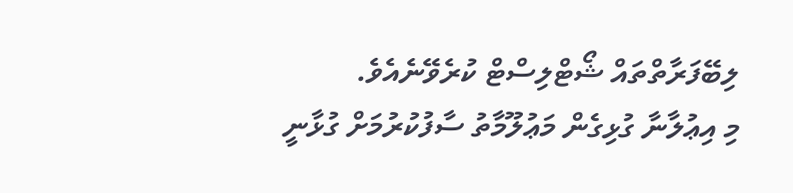ލިބޭފަރާތްތައް ޝޯޓްލިސްޓް ކުރެވޭނެއެވެ.
މި އިޢުލާނާ ގުޅިގެން މަޢުލޫމާތު ސާފުކުރުމަށް ގުޅާނީ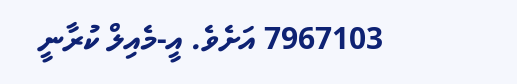7967103 އަށެވެ. އީ-މެއިލް ކުރާނީ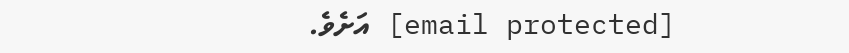[email protected] އަށެވެ.